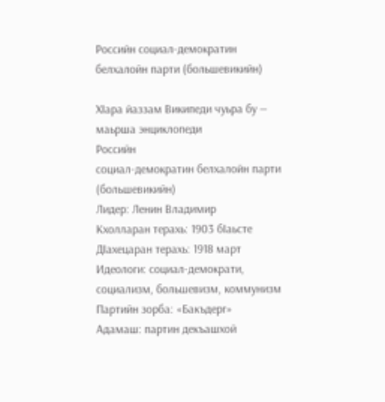Российн социал-демократин белхалойн парти (большевикийн)

ХӀара йаззам Википеди чуьра бу — маьрша энциклопеди
Российн
социал-демократин белхалойн парти (большевикийн)
Лидер: Ленин Владимир
Кхолларан терахь: 1903 бӀаьсте
ДӀахецаран терахь: 1918 март
Идеологи: социал-демократи, социализм, большевизм, коммунизм
Партийн зорба: «Бакъдерг»
Адамаш: партин декъашхой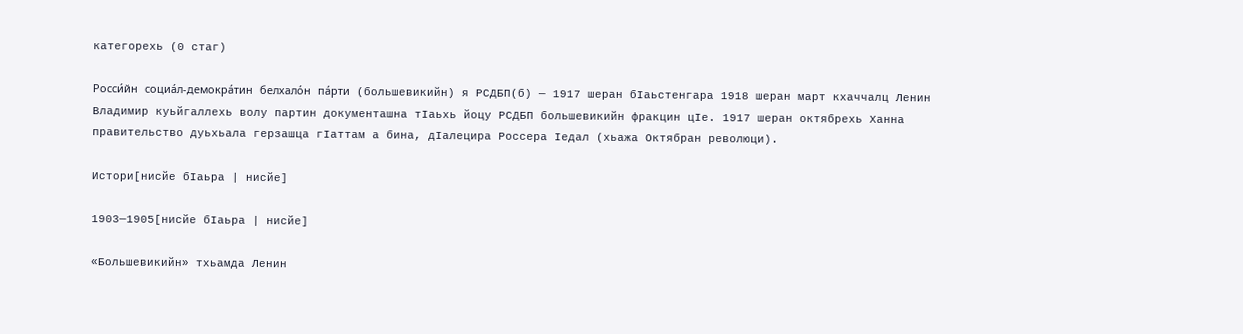категорехь (0 стаг)

Росси́йн социа́л-демокра́тин белхало́н па́рти (большевикийн) я РСДБП(б) — 1917 шеран бӀаьстенгара 1918 шеран март кхаччалц Ленин Владимир куьйгаллехь волу партин документашна тӀаьхь йоцу РСДБП большевикийн фракцин цӀе. 1917 шеран октябрехь Ханна правительство дуьхьала герзашца гӀаттам а бина, дӀалецира Россера Ӏедал (хьажа Октябран революци).

Истори[нисйе бӀаьра | нисйе]

1903—1905[нисйе бӀаьра | нисйе]

«Большевикийн» тхьамда Ленин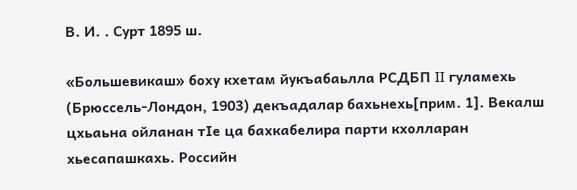В. И. . Сурт 1895 ш.

«Большевикаш» боху кхетам йукъабаьлла РСДБП II гуламехь (Брюссель-Лондон, 1903) декъадалар бахьнехь[прим. 1]. Векалш цхьаьна ойланан тӀе ца бахкабелира парти кхолларан хьесапашкахь. Российн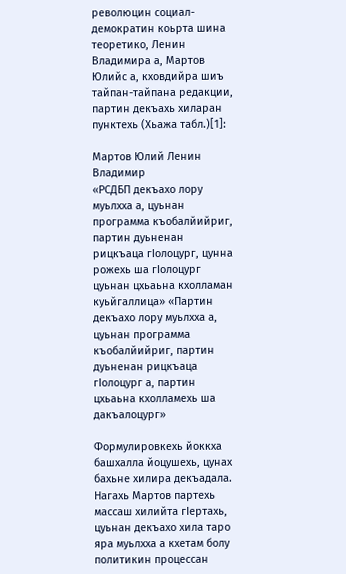революцин социал-демократин коьрта шина теоретико, Ленин Владимира а, Мартов Юлийс а, кховдийра шиъ тайпан-тайпана редакции, партин декъахь хиларан пунктехь (Хьажа табл.)[1]:

Мартов Юлий Ленин Владимир
«РСДБП декъахо лору муьлхха а, цуьнан программа къобалйийриг, партин дуьненан рицкъаца гӀолоцург, цунна рожехь ша гӀолоцург цуьнан цхьаьна кхолламан куьйгаллица» «Партин декъахо лору муьлхха а, цуьнан программа къобалйийриг, партин дуьненан рицкъаца гӀолоцург а, партин цхьаьна кхолламехь ша дакъалоцург»

Формулировкехь йоккха башхалла йоцушехь, цунах бахьне хилира декъадала. Нагахь Мартов партехь массаш хилийта гӀертахь, цуьнан декъахо хила таро яра муьлхха а кхетам болу политикин процессан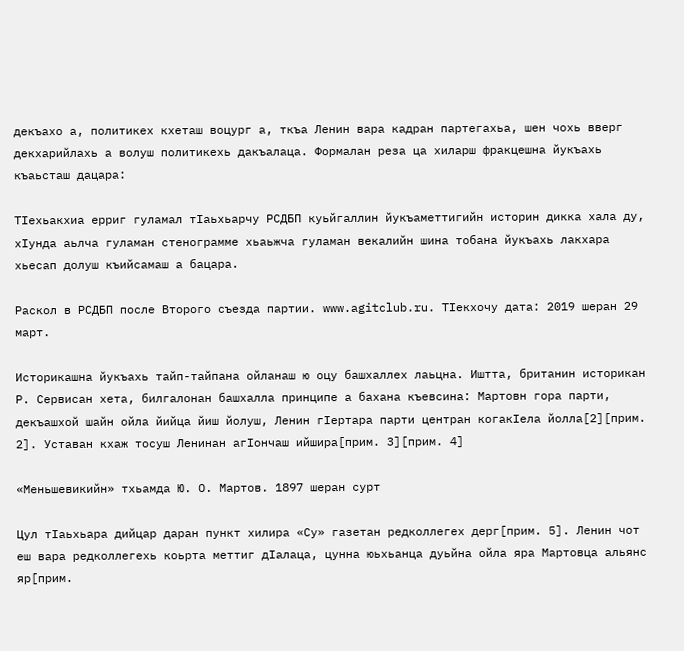декъахо а, политикех кхеташ воцург а, ткъа Ленин вара кадран партегахьа, шен чохь вверг декхарийлахь а волуш политикехь дакъалаца. Формалан реза ца хиларш фракцешна йукъахь къаьсташ дацара:

ТӀехьакхиа ерриг гуламал тӀаьхьарчу РСДБП куьйгаллин йукъаметтигийн историн дикка хала ду, хӀунда аьлча гуламан стенограмме хьаьжча гуламан векалийн шина тобана йукъахь лакхара хьесап долуш къийсамаш а бацара.

Раскол в РСДБП после Второго съезда партии. www.agitclub.ru. ТӀекхочу дата: 2019 шеран 29 март.

Историкашна йукъахь тайп-тайпана ойланаш ю оцу башхаллех лаьцна. Иштта, британин историкан Р. Сервисан хета, билгалонан башхалла принципе а бахана къевсина: Мартовн гора парти, декъашхой шайн ойла йийца йиш йолуш, Ленин гӀертара парти центран когакӀела йолла[2][прим. 2]. Уставан кхаж тосуш Ленинан агӀончаш ийшира[прим. 3][прим. 4]

«Меньшевикийн» тхьамда Ю. О. Мартов. 1897 шеран сурт

Цул тӀаьхьара дийцар даран пункт хилира «Су» газетан редколлегех дерг[прим. 5]. Ленин чот еш вара редколлегехь коьрта меттиг дӀалаца, цунна юьхьанца дуьйна ойла яра Мартовца альянс яр[прим.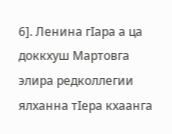6]. Ленина гӀара а ца доккхуш Мартовга элира редколлегии ялханна тӀера кхаанга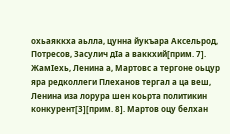охьаяккха аьлла, цунна йукъара Аксельрод, Потресов, Засулич дӀа а ваккхий[прим. 7]. ЖамӀехь, Ленина а, Мартовс а тергоне оьцур яра редколлеги Плеханов тергал а ца веш, Ленина иза лорура шен коьрта политикин конкурент[3][прим. 8]. Мартов оцу белхан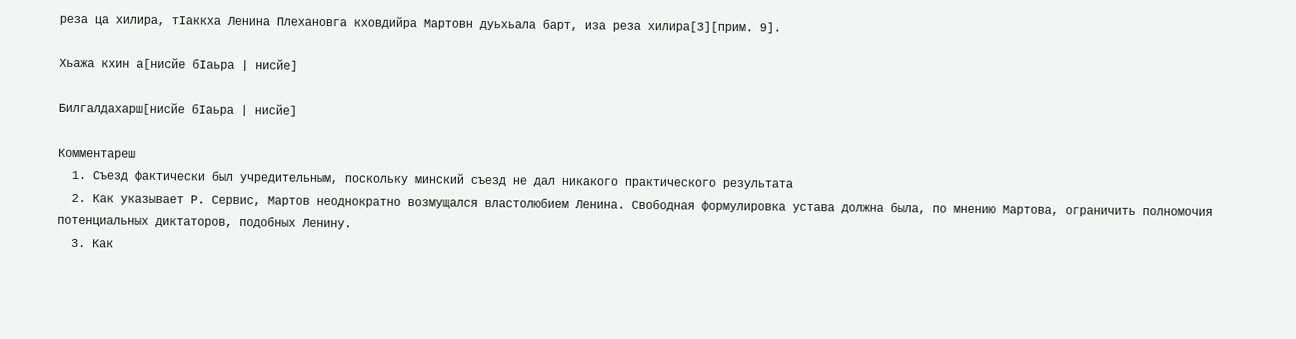реза ца хилира, тӀаккха Ленина Плехановга кховдийра Мартовн дуьхьала барт, иза реза хилира[3][прим. 9].

Хьажа кхин а[нисйе бӀаьра | нисйе]

Билгалдахарш[нисйе бӀаьра | нисйе]

Комментареш
  1. Съезд фактически был учредительным, поскольку минский съезд не дал никакого практического результата
  2. Как указывает Р. Сервис, Мартов неоднократно возмущался властолюбием Ленина. Свободная формулировка устава должна была, по мнению Мартова, ограничить полномочия потенциальных диктаторов, подобных Ленину.
  3. Как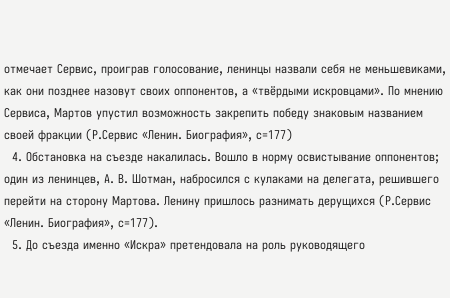отмечает Сервис, проиграв голосование, ленинцы назвали себя не меньшевиками, как они позднее назовут своих оппонентов, а «твёрдыми искровцами». По мнению Сервиса, Мартов упустил возможность закрепить победу знаковым названием своей фракции (Р.Сервис «Ленин. Биография», с=177)
  4. Обстановка на съезде накалилась. Вошло в норму освистывание оппонентов; один из ленинцев, А. В. Шотман, набросился с кулаками на делегата, решившего перейти на сторону Мартова. Ленину пришлось разнимать дерущихся (Р.Сервис «Ленин. Биография», с=177).
  5. До съезда именно «Искра» претендовала на роль руководящего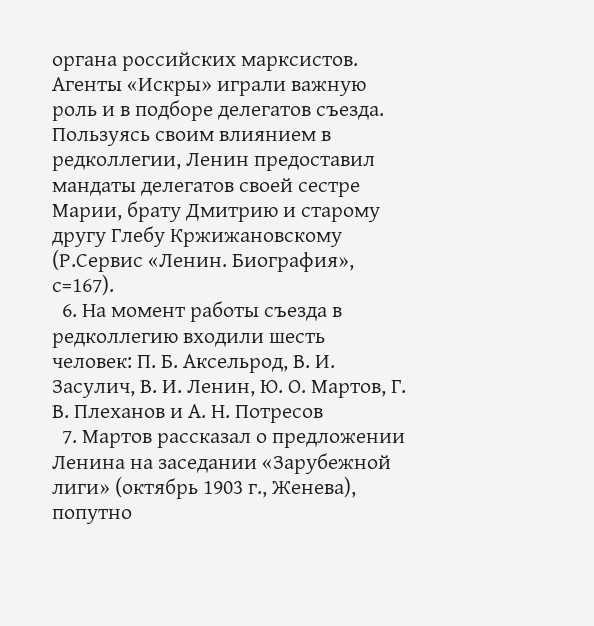органа российских марксистов. Агенты «Искры» играли важную роль и в подборе делегатов съезда. Пользуясь своим влиянием в редколлегии, Ленин предоставил мандаты делегатов своей сестре Марии, брату Дмитрию и старому другу Глебу Кржижановскому (Р.Сервис «Ленин. Биография», с=167).
  6. На момент работы съезда в редколлегию входили шесть человек: П. Б. Аксельрод, В. И. Засулич, В. И. Ленин, Ю. О. Мартов, Г. В. Плеханов и А. Н. Потресов
  7. Мартов рассказал о предложении Ленина на заседании «Зарубежной лиги» (октябрь 1903 г., Женева), попутно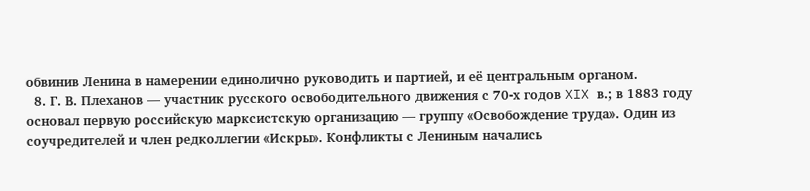обвинив Ленина в намерении единолично руководить и партией, и её центральным органом.
  8. Г. В. Плеханов — участник русского освободительного движения с 70-х годов XIX в.; в 1883 году основал первую российскую марксистскую организацию — группу «Освобождение труда». Один из соучредителей и член редколлегии «Искры». Конфликты с Лениным начались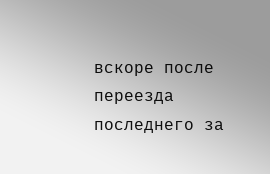вскоре после переезда последнего за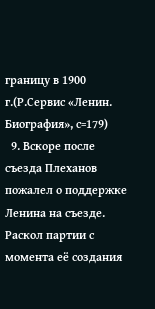границу в 1900 г.(Р.Сервис «Ленин. Биография», с=179)
  9. Вскоре после съезда Плеханов пожалел о поддержке Ленина на съезде. Раскол партии с момента её создания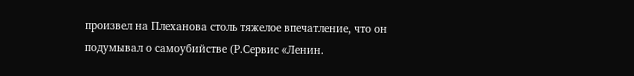произвел на Плеханова столь тяжелое впечатление, что он подумывал о самоубийстве (Р.Сервис «Ленин.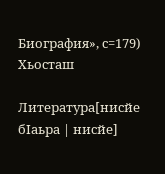Биография», с=179)
Хьосташ

Литература[нисйе бӀаьра | нисйе]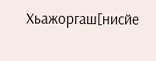Хьажоргаш[нисйе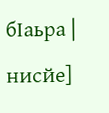бӀаьра | нисйе]